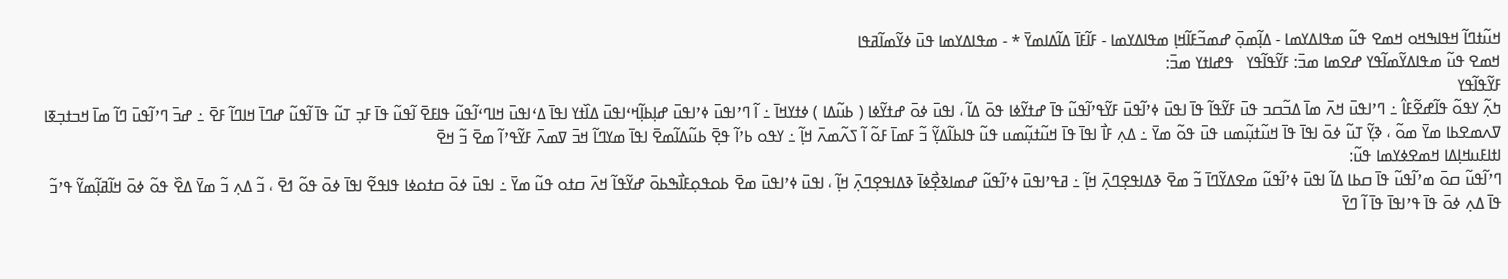ߞߎ߬ߙߣߊ߬ ߞߟߊߒߞߋ ߞߘߐ ߟߎ߬ ߘߟߊߡߌߘߊ - ߡߊ߲߬ߘߋ߲߫ ߝߘߏ߬ߓߊ߬ߞߊ߲ ߘߟߊߡߌߘߊ - ߓߊ߬ߓߊ߫ ߡߊ߬ߡߊߘߌ߫ * - ߘߟߊߡߌߘߊ ߟߎ߫ ߦߌ߬ߘߊ߬ߥߟߊ
ߞߘߐ ߟߎ߬ ߘߟߊߡߌ߬ߘߊ߬ߟߌ ߝߐߘߊ ߘߏ߫: ߓߌ߬ߟߊ߬ߟߌ   ߟߝߊߙߌ ߘߏ߫:
ߓߌ߬ߟߊ߬ߟߌ
ߤߍ߲߬ ߌߟߋ߬ ߟߊ߬ߝߐ߬ߓߊ߮ ߸ ߣߴߊߟߎ߫ ߞߍ߫ ߘߊ߫ ߡߏ߬ߛߏ ߟߎ߫ ߓߌ߬ߟߊ߬ ߟߊ߫ ߊߟߎ߫ ߦߴߊ߬ߟߎ߫ ߓߌ߬ߟߴߊ߬ߟߎ߬ ߟߊ߫ ߝߙߌ߬ߦߊ ߟߋ߫ ߡߊ߬ ، ߊߟߎ߫ ߦߋ߫ ߝߙߌ߬ߦߊ ( ߕߎ߬ߡߊ ) ߦߙߌߞߊ߫ ߸ ߊ߬ ߣߴߊߟߎ߫ ߦߴߊߟߎ߫ ߝߊ߲ߕߊ߲߬ߞߵߊߟߎ߫ ߡߊ߰ߙߌ ߊߟߊ߫ ߡߵߊߟߎ߫ ߞߊߣߵߊ߬ߟߎ߬ ߟߊߓߐ߫ ߊ߬ߟߎ߬ ߟߊ߫ ߓߏ߲ ߠߎ߬ ߟߊ߫ ߊ߬ߟߎ߬ ߝߣߊ߫ ߞߊߣߊ߬ ߓߐ߫ ߸ ߝߏ߫ ߣߴߊ߬ߟߎ߫ ߣߊ߬ ߘߊ߫ ߞߏߙߏ߲ߧߊ ߜߍߘߐߕߊ ߘߌ߫ ߘߋ߬ ، ߢߌ߲߬ ߠߎ߬ ߦߋ߫ ߊߟߊ߫ ߟߊ߫ ߞߎ߬ߙߎ߲߬ߘߎ ߟߎ߫ ߟߋ߬ ߘߌ߫ ߸ ߡߍ߲ ߓߊ߯ ߊߟߊ߫ ߟߊ߫ ߞߎ߬ߙߎ߲߬ߘߎ ߟߎ߬ ߟߊߕߊ߬ߡߌ߲߬ ߏ߬ ߓߘߊ߫ ߓߋ߬ ߊ߬ ߖߍ߬ߘߍ߫ ߞߊ߲߬ ߸ ߌߟߋ ߕߴߊ߬ ߟߐ߲߫ ߕߎ߬ߡߊ߬ߘߐ߫ ߊߟߊ߫ ߘߌߣߊ߬ ߞߏ߫ ߜߘߍ߫ ߓߌ߬ߟߴߊ߬ ߘߐ߫ ߏ߬ ߞߐ߫
ߊߙߊߓߎߞߊ߲ߡߊ ߞߘߐߦߌߘߊ ߟߎ߬:
ߣߴߊ߬ߟߎ߬ ߛߋ߫ ߘߴߊ߬ߟߎ߬ ߟߊ߫ ߛߕߊ ߡߊ߬ ߊߟߎ߫ ߦߴߊ߬ߟߎ߬ ߘߐߡߌ߬ߣߊ߫ ߏ߬ ߘߐ߫ ߢߡߊߟߐ߲ߣߍ߲߫ ߞߊ߲߬ ߸ ߥߟߴߊߟߎ߫ ߦߴߊ߬ߟߎ߬ ߝߘߊߢߐ߲߯ߦߊ߫ ߢߡߊߟߐ߲ߣߍ߲߫ ߞߊ߲߬ ، ߊߟߎ߫ ߦߴߊߟߎ߫ ߘߐ߫ ߕߋߟߋ߲ߓߊ߯ߒߕߋ߫ ߝߌ߬ߟߊ߬ ߞߍ߫ ߛߙߋ ߟߎ߬ ߘߌ߫ ߸ ߊߟߎ߫ ߦߋ߫ ߛߙߋߦߊ ߟߊߟߐ߬ ߊߟߊ߫ ߦߋ߫ ߟߋ߬ ߗߐ߫ ، ߏ߬ ߡߍ߲ ߏ߬ ߘߌ߫ ߡߐ߰ ߟߋ߬ ߦߋ߫ ߞߊ߬ߥߊ߲߬ߘߌ߬ ߟߴߏ߬ ߟߊ߫ ߡߍ߲ ߦߋ߫ ߟߊ߫ ߟߴߊߟߊ߫ ߟߊ߫ ߊ߬ ߣߌ߫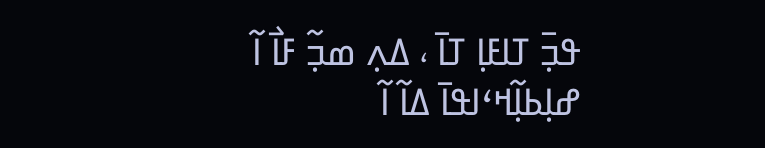ߟߏ߲߫ ߠߊߓߊ߲ ߠߊ߫ ، ߡߍ߲ ߘߏ߲߬ ߓߊ߯ ߊ߬ ߝߊ߲ߕߊ߲߬ߞߵߊߟߊ߫ ߡߊ߬ ߊ߬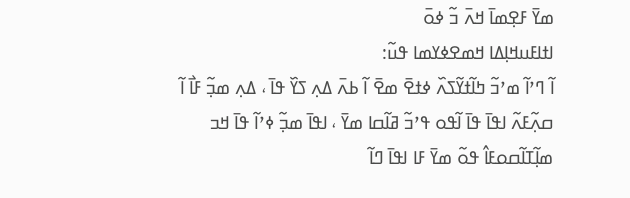ߘߌ߫ ߓߐ߲ߘߊ߫ ߞߍ߫ ߏ߬ ߦߋ߫
ߊߙߊߓߎߞߊ߲ߡߊ ߞߘߐߦߌߘߊ ߟߎ߬:
ߊ߬ ߣߴߊ߬ ߘߴߏ߬ ߤߊ߬ߙߌ߬ߖߍ߰ ߦߙߐ߫ ߘߐ߫ ߊ߬ ߕߍ߫ ߡߍ߲ ߖߌ߰ ߟߊ߫ ، ߡߍ߲ ߘߏ߲߬ ߓߊ߯ ߊ߬ ߛߍ߲߬ߓߍ߬ ߊߟߊ߫ ߟߊ߫ ߊ߬ߟߋ ߟߴߏ߬ ߥߊ߬ߛߊ ߘߌ߫ ، ߊߟߊ߫ ߘߏ߲߬ ߦߴߊ߬ ߟߊ߫ ߞߏ ߘߊ߲߬ߠߊ߬ߛߋߓߊ߮ ߟߋ߬ ߘߌ߫ ߓߊ ߊߟߊ߫ ߣߊ߬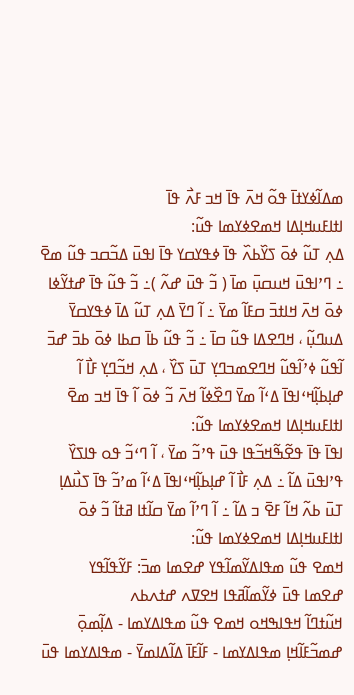ߘߡߊ߬ߦߌߙߊ߫ ߟߋ߬ ߞߍ߫ ߟߊ߫ ߞߏ ߓߍ߯ ߟߊ߫
ߊߙߊߓߎߞߊ߲ߡߊ ߞߘߐߦߌߘߊ ߟߎ߬:
ߡߍ߲ ߠߎ߬ ߦߋ߫ ߖߌ߰ߕߍ߰ ߟߊ߫ ߦߟߌߛߌ ߟߊ߫ ߊߟߎ߫ ߡߏ߬ߛߏ ߟߎ߬ ߘߐ߫ ߸ ߣߴߊߟߎ߫ ߞߎߛߎ߲߫ ߘߊ߫ ( ߏ߬ ߟߎ߫ ߝߍ߬ )߸ ߏ߬ ߟߎ߬ ߟߊ߫ ߝߙߌ߬ߦߊ ߦߋ߫ ߞߍ߫ ߞߊߙߏ߫ ߛߓߊ߬ ߘߌ߫ ߸ ߊ߬ ߣߌ߫ ߡߍ߲ ߠߎ߬ ߡߊ߫ ߦߟߌߛߌ߫ ߡߎߣߎ߲߬ ، ߞߣߐߡߊ ߟߎ߬ ߛߊ߫ ߸ ߏ߬ ߟߎ߬ ߕߊ߫ ߛߕߊ ߦߋ߫ ߕߏ߫ ߝߏ߫ ߊ߬ߟߎ߬ ߦߴߊ߬ߟߎ߬ ߞߣߐߘߏߣߌ߲ ߠߎ߫ ߖߌ߰ ، ߡߍ߲ ߞߏ߬ߣߌ߲ ߓߊ߯ ߊ߬ ߝߊ߲ߕߊ߲߬ߞߵߊߟߊ߫ ߡߵߊ߬ ߘߌ߫ ߣߐ߰ߦߊ߬ ߞߍ߫ ߏ߬ ߦߋ߫ ߊ߬ ߟߊ߫ ߞߏ ߘߐ߫
ߊߙߊߓߎߞߊ߲ߡߊ ߞߘߐߦߌߘߊ ߟߎ߬:
ߊߟߊ߫ ߟߊ߫ ߟߐ߬ߒ߬ߞߏ߬ߟߊ ߟߎ߫ ߟߴߏ߬ ߘߌ߫ ، ߊ߬ ߣߵߏ߬ ߟߋ ߟߊߖߌ߰ ߟߴߊߟߎ߫ ߡߊ߬ ߸ ߡߍ߲ ߓߊ߯ ߊ߬ ߝߊ߲ߕߊ߲߬ߞߵߊߟߊ߫ ߡߵߊ߬ ߘߴߏ߬ ߟߊ߫ ߖߎ߯ߡߊ߲ ߠߎ߫ ߕߍ߬ ߞߊ߬ ߓߐ߫ ߏ ߡߊ߬ ߸ ߊ߬ ߣߴߊ߬ ߘߌ߫ ߛߊ߬ߙߊ ߥߙߊ߬ ߏ߬ ߦߋ߫
ߊߙߊߓߎߞߊ߲ߡߊ ߞߘߐߦߌߘߊ ߟߎ߬:
ߞߘߐ ߟߎ߬ ߘߟߊߡߌ߬ߘߊ߬ߟߌ ߝߐߘߊ ߘߏ߫: ߓߌ߬ߟߊ߬ߟߌ
ߝߐߘߊ ߟߎ߫ ߦߌ߬ߘߊ߬ߥߟߊ ߞߐߜߍ ߝߙߍߕߍ
ߞߎ߬ߙߣߊ߬ ߞߟߊߒߞߋ ߞߘߐ ߟߎ߬ ߘߟߊߡߌߘߊ - ߡߊ߲߬ߘߋ߲߫ ߝߘߏ߬ߓߊ߬ߞߊ߲ ߘߟߊߡߌߘߊ - ߓߊ߬ߓߊ߫ ߡߊ߬ߡߊߘߌ߫ - ߘߟߊߡߌߘߊ ߟߎ߫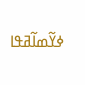ߦߌ߬ߘߊ߬ߥߟߊ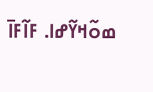ߘߋ߬ߞߌ߬ߝߊ. ߓߊ߬ߓߊ߫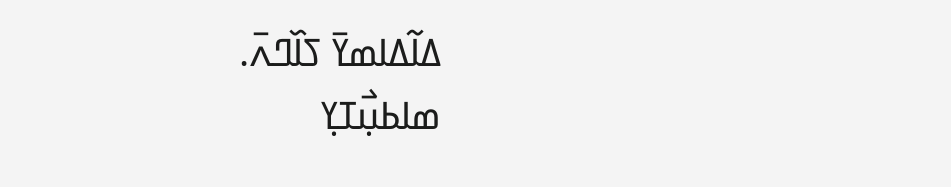ߡߊ߬ߡߊߘߌ߫ ߖߊ߰ߣߍ߫.
ߘߊߕߎ߲߯ߠߌ߲